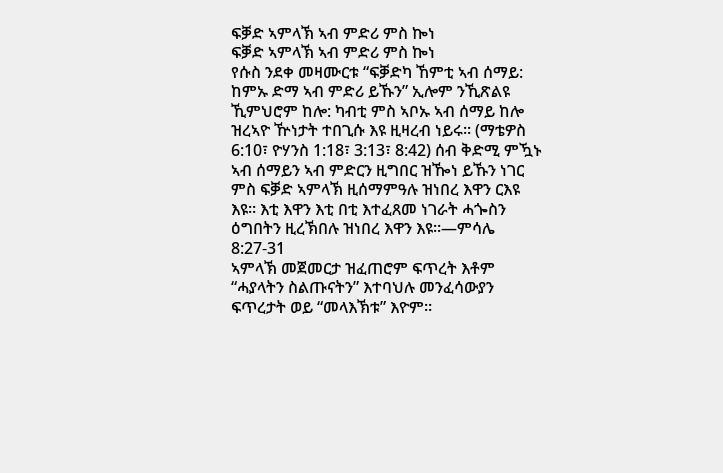ፍቓድ ኣምላኽ ኣብ ምድሪ ምስ ኰነ
ፍቓድ ኣምላኽ ኣብ ምድሪ ምስ ኰነ
የሱስ ንደቀ መዛሙርቱ “ፍቓድካ ኸምቲ ኣብ ሰማይ: ከምኡ ድማ ኣብ ምድሪ ይኹን” ኢሎም ንኺጽልዩ ኺምህሮም ከሎ: ካብቲ ምስ ኣቦኡ ኣብ ሰማይ ከሎ ዝረኣዮ ዅነታት ተበጊሱ እዩ ዚዛረብ ነይሩ። (ማቴዎስ 6:10፣ ዮሃንስ 1:18፣ 3:13፣ 8:42) ሰብ ቅድሚ ምዃኑ ኣብ ሰማይን ኣብ ምድርን ዚግበር ዝዀነ ይኹን ነገር ምስ ፍቓድ ኣምላኽ ዚሰማምዓሉ ዝነበረ እዋን ርእዩ እዩ። እቲ እዋን እቲ በቲ እተፈጸመ ነገራት ሓጐስን ዕግበትን ዚረኽበሉ ዝነበረ እዋን እዩ።—ምሳሌ 8:27-31
ኣምላኽ መጀመርታ ዝፈጠሮም ፍጥረት እቶም “ሓያላትን ስልጡናትን” እተባህሉ መንፈሳውያን ፍጥረታት ወይ “መላእኽቱ” እዮም።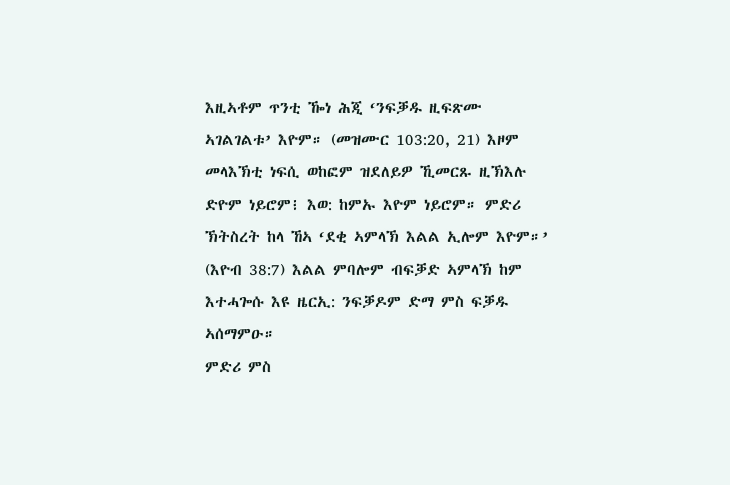እዚኣቶም ጥንቲ ዀነ ሕጂ ‘ንፍቓዱ ዚፍጽሙ ኣገልገልቱ’ እዮም። (መዝሙር 103:20, 21) እዞም መላእኽቲ ነፍሲ ወከፎም ዝደለይዎ ኺመርጹ ዚኽእሉ ድዮም ነይሮም፧ እወ: ከምኡ እዮም ነይሮም። ምድሪ ኽትስረት ከላ ኸኣ ‘ደቂ ኣምላኽ እልል ኢሎም እዮም።’ (እዮብ 38:7) እልል ምባሎም ብፍቓድ ኣምላኽ ከም እተሓጐሱ እዩ ዜርኢ: ንፍቓዶም ድማ ምስ ፍቓዱ ኣሰማምዑ።
ምድሪ ምስ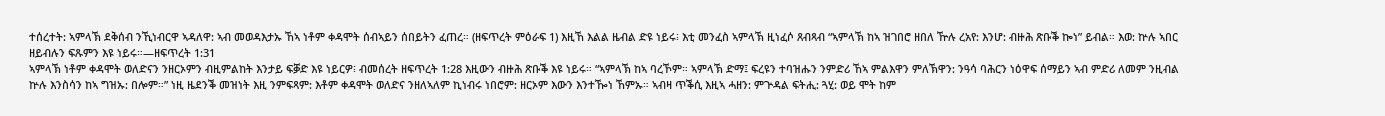ተሰረተት: ኣምላኽ ደቅሰብ ንኺነብርዋ ኣዳለዋ: ኣብ መወዳእታኡ ኸኣ ነቶም ቀዳሞት ሰብኣይን ሰበይትን ፈጠረ። (ዘፍጥረት ምዕራፍ 1) እዚኸ እልል ዜብል ድዩ ነይሩ፧ እቲ መንፈስ ኣምላኽ ዚነፈሶ ጸብጻብ “ኣምላኽ ከኣ ዝገበሮ ዘበለ ዅሉ ረአየ: እንሆ: ብዙሕ ጽቡቕ ኰነ” ይብል። እወ: ኵሉ ኣበር ዘይብሉን ፍጹምን እዩ ነይሩ።—ዘፍጥረት 1:31
ኣምላኽ ነቶም ቀዳሞት ወለድናን ንዘርኦምን ብዚምልከት እንታይ ፍቓድ እዩ ነይርዎ፧ ብመሰረት ዘፍጥረት 1:28 እዚውን ብዙሕ ጽቡቕ እዩ ነይሩ። “ኣምላኽ ከኣ ባረኾም። ኣምላኽ ድማ፤ ፍረዩን ተባዝሑን ንምድሪ ኸኣ ምልእዋን ምለኽዋን: ንዓሳ ባሕርን ነዕዋፍ ሰማይን ኣብ ምድሪ ለመም ንዚብል ኵሉ እንስሳን ከኣ ግዝኡ: በሎም።” ነዚ ዜደንቕ መዝነት እዚ ንምፍጻም: እቶም ቀዳሞት ወለድና ንዘለኣለም ኪነብሩ ነበሮም: ዘርኦም እውን እንተዀነ ኸምኡ። ኣብዛ ጥቕሲ እዚኣ ሓዘን: ምጕዳል ፍትሒ: ጓሂ: ወይ ሞት ከም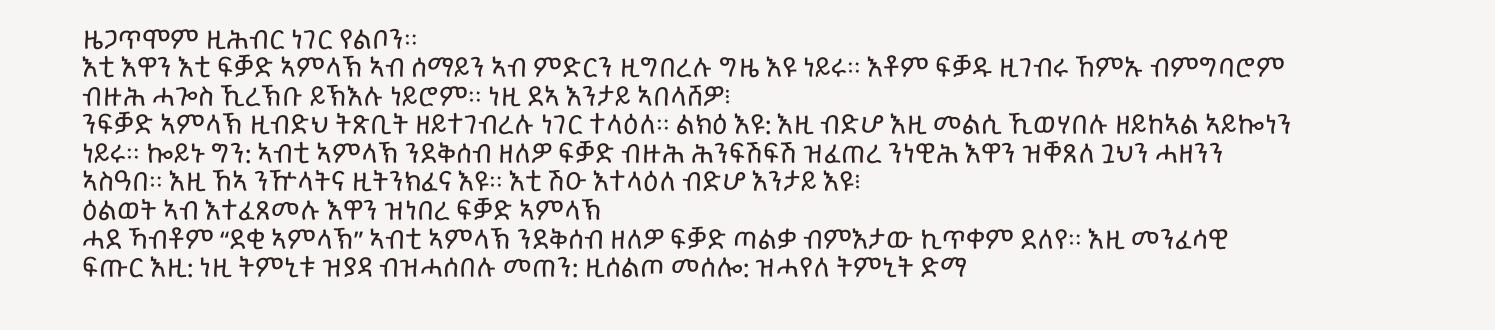ዜጋጥሞም ዚሕብር ነገር የልቦን።
እቲ እዋን እቲ ፍቓድ ኣምላኽ ኣብ ሰማይን ኣብ ምድርን ዚግበረሉ ግዜ እዩ ነይሩ። እቶም ፍቓዱ ዚገብሩ ኸምኡ ብምግባሮም ብዙሕ ሓጐስ ኺረኽቡ ይኽእሉ ነይሮም። ነዚ ደኣ እንታይ ኣበላሸዎ፧
ንፍቓድ ኣምላኽ ዚብድህ ትጽቢት ዘይተገብረሉ ነገር ተላዕለ። ልክዕ እዩ: እዚ ብድሆ እዚ መልሲ ኺወሃበሉ ዘይከኣል ኣይኰነን ነይሩ። ኰይኑ ግን: ኣብቲ ኣምላኽ ንደቅሰብ ዘለዎ ፍቓድ ብዙሕ ሕንፍሽፍሽ ዝፈጠረ ንነዊሕ እዋን ዝቐጸለ ጓህን ሓዘንን ኣስዓበ። እዚ ኸኣ ንዅላትና ዚትንክፈና እዩ። እቲ ሽዑ እተላዕለ ብድሆ እንታይ እዩ፧
ዕልወት ኣብ እተፈጸመሉ እዋን ዝነበረ ፍቓድ ኣምላኽ
ሓደ ኻብቶም “ደቂ ኣምላኽ” ኣብቲ ኣምላኽ ንደቅሰብ ዘለዎ ፍቓድ ጣልቃ ብምእታው ኪጥቀም ደለየ። እዚ መንፈሳዊ ፍጡር እዚ: ነዚ ትምኒቱ ዝያዳ ብዝሓሰበሉ መጠን: ዚሰልጦ መሰሎ: ዝሓየለ ትምኒት ድማ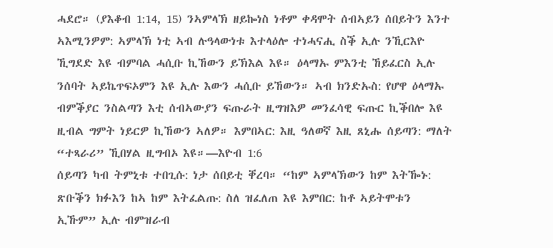ሓደሮ። (ያእቆብ 1:14, 15) ንኣምላኽ ዘይኰነስ ነቶም ቀዳሞት ሰብኣይን ሰበይትን እንተ ኣእሚንዎም: ኣምላኽ ነቲ ኣብ ሉዓላውነቱ እተላዕሎ ተነሓናሒ ስቕ ኢሉ ንኺርእዮ ኺግደድ እዩ ብምባል ሓሲቡ ኪኸውን ይኽእል እዩ። ዕላማኡ ምእንቲ ኸይፈርስ ኢሉ ንሰባት ኣይኬጥፍኦምን እዩ ኢሉ እውን ሓሲቡ ይኸውን። ኣብ ክንድኡስ: የሆዋ ዕላማኡ ብምቕያር ንስልጣን እቲ ሰብኣውያን ፍጡራት ዚግዝእዎ መንፈሳዊ ፍጡር ኪቕበሎ እዩ ዚብል ግምት ነይርዎ ኪኸውን ኣለዎ። እምበኣር: እዚ ዓለወኛ እዚ ጸኒሑ ሰይጣን: ማለት “ተጻራሪ” ኺበሃል ዚግብኦ እዩ።—እዮብ 1:6
ሰይጣን ካብ ትምኒቱ ተበጊሱ: ነታ ሰበይቲ ቐረባ። “ከም ኣምላኽውን ከም እትዀኑ: ጽቡቕን ክፉእን ከኣ ከም እትፈልጡ: ስለ ዝፈለጠ እዩ እምበር: ከቶ ኣይትሞቱን ኢኹም” ኢሉ ብምዝራብ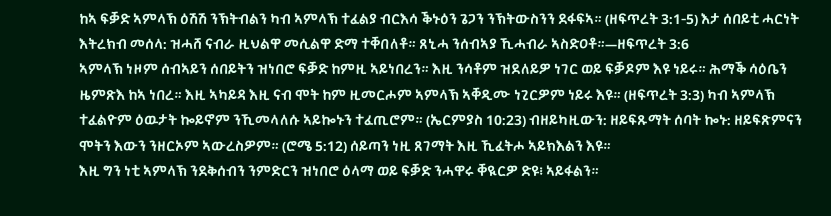ከኣ ፍቓድ ኣምላኽ ዕሽሽ ንኽትብልን ካብ ኣምላኽ ተፈልያ ብርእሳ ቕኑዕን ጌጋን ንኽትውስንን ደፋፍኣ። (ዘፍጥረት 3:1-5) እታ ሰበይቲ ሓርነት እትረክብ መሰላ: ዝሓሸ ናብራ ዚህልዋ መሲልዋ ድማ ተቐበለቶ። ጸኒሓ ንሰብኣያ ኺሓብራ ኣስድዐቶ።—ዘፍጥረት 3:6
ኣምላኽ ነዞም ሰብኣይን ሰበይትን ዝነበሮ ፍቓድ ከምዚ ኣይነበረን። እዚ ንሳቶም ዝደለይዎ ነገር ወይ ፍቓዶም እዩ ነይሩ። ሕማቕ ሳዕቤን ዜምጽእ ከኣ ነበረ። እዚ ኣካይዳ እዚ ናብ ሞት ከም ዚመርሖም ኣምላኽ ኣቐዲሙ ነጊርዎም ነይሩ እዩ። (ዘፍጥረት 3:3) ካብ ኣምላኽ ተፈልዮም ዕዉታት ኰይኖም ንኺመላለሱ ኣይኰኑን ተፈጢሮም። (ኤርምያስ 10:23) ብዘይካዚውን: ዘይፍጹማት ሰባት ኰኑ: ዘይፍጽምናን ሞትን እውን ንዘርኦም ኣውረስዎም። (ሮሜ 5:12) ሰይጣን ነዚ ጸገማት እዚ ኺፈትሖ ኣይክእልን እዩ።
እዚ ግን ነቲ ኣምላኽ ንደቅሰብን ንምድርን ዝነበሮ ዕላማ ወይ ፍቓድ ንሓዋሩ ቐዪርዎ ድዩ፧ ኣይፋልን።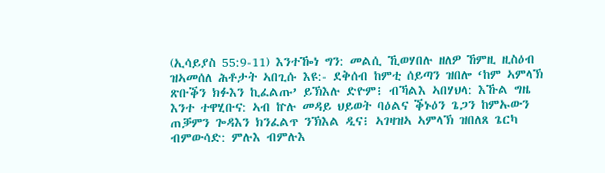(ኢሳይያስ 55:9-11) እንተዀነ ግን: መልሲ ኺወሃበሉ ዘለዎ ኸምዚ ዚስዕብ ዝኣመሰለ ሕቶታት ኣበጊሱ እዩ:- ደቅሰብ ከምቲ ሰይጣን ዝበሎ ‘ከም ኣምላኽ ጽቡቕን ክፉእን ኪፈልጡ’ ይኽእሉ ድዮም፧ ብኻልእ ኣበሃህላ: እኹል ግዜ እንተ ተዋሂቡና: ኣብ ኵሉ መዳይ ህይወት ባዕልና ቕኑዕን ጌጋን ከምኡውን ጠቓምን ጐዳእን ክንፈልጥ ንኽእል ዲና፧ ኣገዛዝኣ ኣምላኽ ዝበለጸ ጌርካ ብምውሳድ: ምሉእ ብምሉእ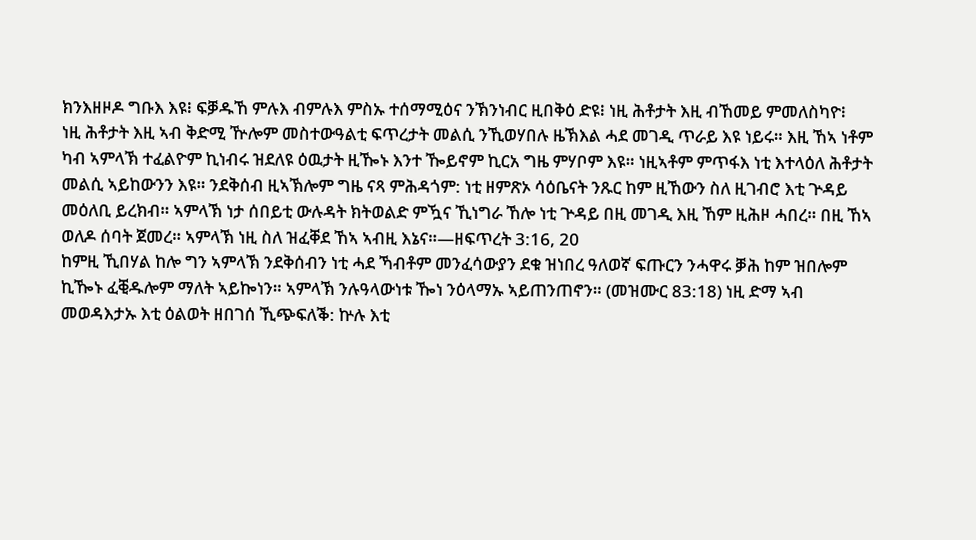ክንእዘዞዶ ግቡእ እዩ፧ ፍቓዱኸ ምሉእ ብምሉእ ምስኡ ተሰማሚዕና ንኽንነብር ዚበቅዕ ድዩ፧ ነዚ ሕቶታት እዚ ብኸመይ ምመለስካዮ፧
ነዚ ሕቶታት እዚ ኣብ ቅድሚ ዅሎም መስተውዓልቲ ፍጥረታት መልሲ ንኺወሃበሉ ዜኽእል ሓደ መገዲ ጥራይ እዩ ነይሩ። እዚ ኸኣ ነቶም ካብ ኣምላኽ ተፈልዮም ኪነብሩ ዝደለዩ ዕዉታት ዚዀኑ እንተ ዀይኖም ኪርአ ግዜ ምሃቦም እዩ። ነዚኣቶም ምጥፋእ ነቲ እተላዕለ ሕቶታት መልሲ ኣይከውንን እዩ። ንደቅሰብ ዚኣኽሎም ግዜ ናጻ ምሕዳጎም: ነቲ ዘምጽኦ ሳዕቤናት ንጹር ከም ዚኸውን ስለ ዚገብሮ እቲ ጕዳይ መዕለቢ ይረክብ። ኣምላኽ ነታ ሰበይቲ ውሉዳት ክትወልድ ምዃና ኺነግራ ኸሎ ነቲ ጕዳይ በዚ መገዲ እዚ ኸም ዚሕዞ ሓበረ። በዚ ኸኣ ወለዶ ሰባት ጀመረ። ኣምላኽ ነዚ ስለ ዝፈቐደ ኸኣ ኣብዚ እኔና።—ዘፍጥረት 3:16, 20
ከምዚ ኺበሃል ከሎ ግን ኣምላኽ ንደቅሰብን ነቲ ሓደ ኻብቶም መንፈሳውያን ደቁ ዝነበረ ዓለወኛ ፍጡርን ንሓዋሩ ቓሕ ከም ዝበሎም ኪዀኑ ፈቒዱሎም ማለት ኣይኰነን። ኣምላኽ ንሉዓላውነቱ ዀነ ንዕላማኡ ኣይጠንጠኖን። (መዝሙር 83:18) ነዚ ድማ ኣብ መወዳእታኡ እቲ ዕልወት ዘበገሰ ኺጭፍለቕ: ኵሉ እቲ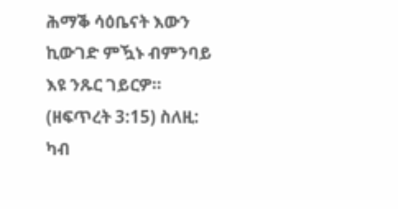ሕማቕ ሳዕቤናት እውን ኪውገድ ምዃኑ ብምንባይ እዩ ንጹር ገይርዎ። (ዘፍጥረት 3:15) ስለዚ: ካብ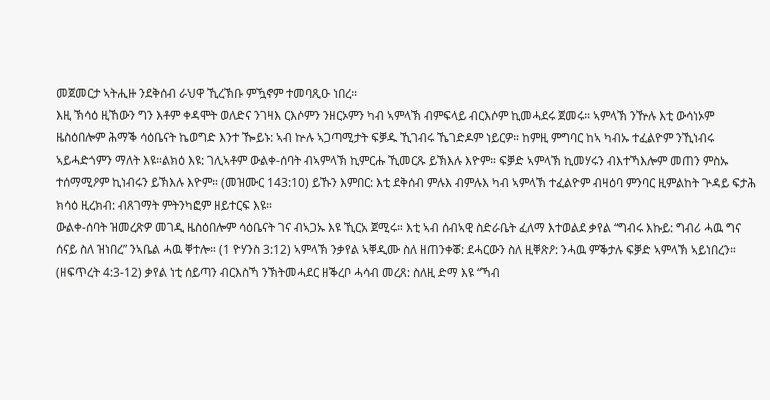መጀመርታ ኣትሒዙ ንደቅሰብ ራህዋ ኺረኽቡ ምዃኖም ተመባጺዑ ነበረ።
እዚ ኽሳዕ ዚኸውን ግን እቶም ቀዳሞት ወለድና ንገዛእ ርእሶምን ንዘርኦምን ካብ ኣምላኽ ብምፍላይ ብርእሶም ኪመሓደሩ ጀመሩ። ኣምላኽ ንዅሉ እቲ ውሳነኦም
ዜስዕበሎም ሕማቕ ሳዕቤናት ኬወግድ እንተ ዀይኑ: ኣብ ኵሉ ኣጋጣሚታት ፍቓዱ ኺገብሩ ኼገድዶም ነይርዎ። ከምዚ ምግባር ከኣ ካብኡ ተፈልዮም ንኺነብሩ ኣይሓድጎምን ማለት እዩ።ልክዕ እዩ: ገሊኣቶም ውልቀ-ሰባት ብኣምላኽ ኪምርሑ ኺመርጹ ይኽእሉ እዮም። ፍቓድ ኣምላኽ ኪመሃሩን ብእተኻእሎም መጠን ምስኡ ተሰማሚዖም ኪነብሩን ይኽእሉ እዮም። (መዝሙር 143:10) ይኹን እምበር: እቲ ደቅሰብ ምሉእ ብምሉእ ካብ ኣምላኽ ተፈልዮም ብዛዕባ ምንባር ዚምልከት ጕዳይ ፍታሕ ክሳዕ ዚረክብ: ብጸገማት ምትንካፎም ዘይተርፍ እዩ።
ውልቀ-ሰባት ዝመረጽዎ መገዲ ዜስዕበሎም ሳዕቤናት ገና ብኣጋኡ እዩ ኺርአ ጀሚሩ። እቲ ኣብ ሰብኣዊ ስድራቤት ፈለማ እተወልደ ቃየል “ግብሩ እኩይ: ግብሪ ሓዉ ግና ሰናይ ስለ ዝነበረ” ንኣቤል ሓዉ ቐተሎ። (1 ዮሃንስ 3:12) ኣምላኽ ንቃየል ኣቐዲሙ ስለ ዘጠንቀቖ: ደሓርውን ስለ ዚቐጽዖ: ንሓዉ ምቕታሉ ፍቓድ ኣምላኽ ኣይነበረን። (ዘፍጥረት 4:3-12) ቃየል ነቲ ሰይጣን ብርእስኻ ንኽትመሓደር ዘቕረቦ ሓሳብ መረጸ: ስለዚ ድማ እዩ “ኻብ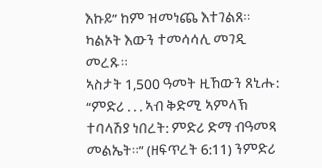እኩይ” ከም ዝመነጨ እተገልጸ። ካልኦት እውን ተመሳሳሊ መገዲ መረጹ።
ኣስታት 1,500 ዓመት ዚኸውን ጸኒሑ: “ምድሪ . . . ኣብ ቅድሚ ኣምላኽ ተባላሽያ ነበረት: ምድሪ ድማ ብዓመጻ መልኤት።” (ዘፍጥረት 6:11) ንምድሪ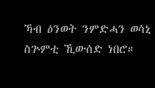ኻብ ዕንወት ንምድሓን ወሳኒ ስጕምቲ ኺውሰድ ነበሮ።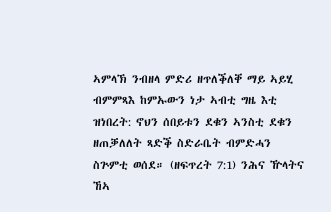ኣምላኽ ንብዘላ ምድሪ ዘጥለቕለቐ ማይ ኣይሂ ብምምጻእ ከምኡውን ነታ ኣብቲ ግዜ እቲ ዝነበረት: ኖህን ሰበይቱን ደቁን ኣንስቲ ደቁን ዘጠቓለለት ጻድቕ ስድራቤት ብምድሓን ስጕምቲ ወሰደ። (ዘፍጥረት 7:1) ንሕና ዅላትና ኸኣ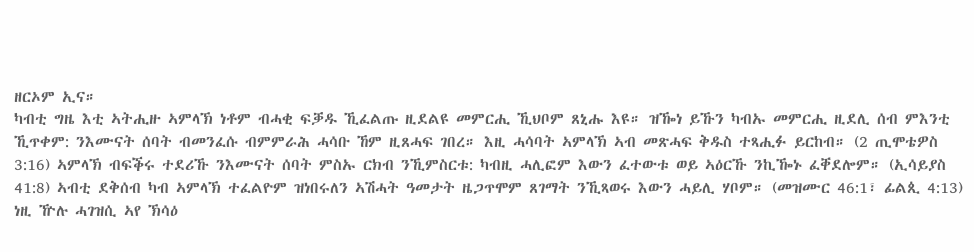ዘርኦም ኢና።
ካብቲ ግዜ እቲ ኣትሒዙ ኣምላኽ ነቶም ብሓቂ ፍቓዱ ኺፈልጡ ዚደልዩ መምርሒ ኺህቦም ጸኒሑ እዩ። ዝዀነ ይኹን ካብኡ መምርሒ ዚደሊ ሰብ ምእንቲ ኺጥቀም: ንእሙናት ሰባት ብመንፈሱ ብምምራሕ ሓሳቡ ኸም ዚጸሓፍ ገበረ። እዚ ሓሳባት ኣምላኽ ኣብ መጽሓፍ ቅዱስ ተጻሒፉ ይርከብ። (2 ጢሞቴዎስ 3:16) ኣምላኽ ብፍቕሩ ተደሪኹ ንእሙናት ሰባት ምስኡ ርክብ ንኺምስርቱ: ካብዚ ሓሊፎም እውን ፈተውቱ ወይ ኣዕርኹ ንኪዀኑ ፈቐደሎም። (ኢሳይያስ 41:8) ኣብቲ ደቅሰብ ካብ ኣምላኽ ተፈልዮም ዝነበሩለን ኣሽሓት ዓመታት ዜጋጥሞም ጸገማት ንኺጻወሩ እውን ሓይሊ ሃቦም። (መዝሙር 46:1፣ ፊልጲ 4:13) ነዚ ዅሉ ሓገዝሲ ኣየ ኽሳዕ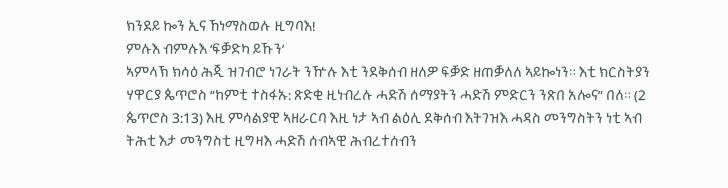ክንደይ ኰን ኢና ኸነማስወሉ ዚግባእ!
ምሉእ ብምሉእ ‘ፍቓድካ ይኹን’
ኣምላኽ ክሳዕ ሕጂ ዝገብሮ ነገራት ንዅሉ እቲ ንደቅሰብ ዘለዎ ፍቓድ ዘጠቓለለ ኣይኰነን። እቲ ክርስትያን ሃዋርያ ጴጥሮስ “ከምቲ ተስፋኡ: ጽድቂ ዚነብረሉ ሓድሽ ሰማያትን ሓድሽ ምድርን ንጽበ አሎና” በለ። (2 ጴጥሮስ 3:13) እዚ ምሳልያዊ ኣዘራርባ እዚ ነታ ኣብ ልዕሊ ደቅሰብ እትገዝእ ሓዳስ መንግስትን ነቲ ኣብ ትሕቲ እታ መንግስቲ ዚግዛእ ሓድሽ ሰብኣዊ ሕብረተሰብን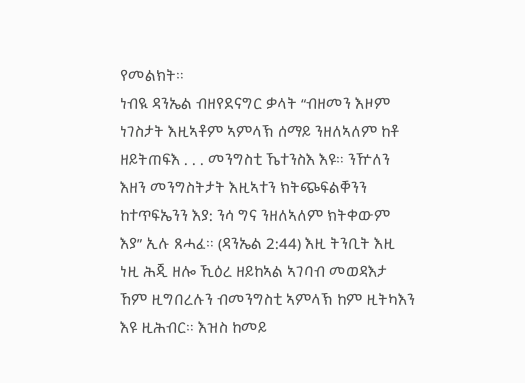የመልክት።
ነብዪ ዳንኤል ብዘየደናግር ቃላት “ብዘመን እዞም ነገስታት እዚኣቶም ኣምላኽ ሰማይ ንዘለኣለም ከቶ ዘይትጠፍእ . . . መንግስቲ ኼተንስእ እዩ። ንዅለን እዘን መንግስትታት እዚኣተን ክትጭፍልቐንን ከተጥፍኤንን እያ: ንሳ ግና ንዘለኣለም ክትቀውም እያ” ኢሉ ጸሓፈ። (ዳንኤል 2:44) እዚ ትንቢት እዚ ነዚ ሕጂ ዘሎ ኺዕረ ዘይከኣል ኣገባብ መወዳእታ ኸም ዚግበረሉን ብመንግስቲ ኣምላኽ ከም ዚትካእን እዩ ዚሕብር። እዝስ ከመይ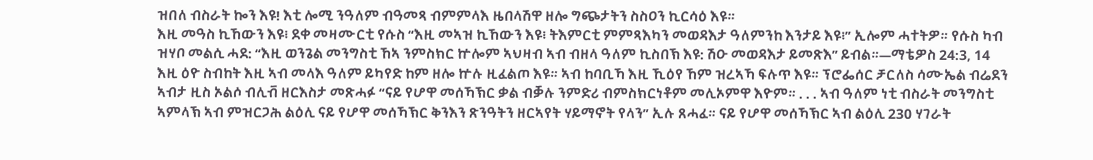ዝበለ ብስራት ኰን እዩ! እቲ ሎሚ ንዓለም ብዓመጻ ብምምላእ ዜበላሽዋ ዘሎ ግጭታትን ስስዐን ኪርሳዕ እዩ።
እዚ መዓስ ኪኸውን እዩ፧ ደቀ መዛሙርቲ የሱስ “እዚ መኣዝ ኪኸውን እዩ፧ ትእምርቲ ምምጻእካን መወዳእታ ዓለምንከ እንታይ እዩ፧” ኢሎም ሓተትዎ። የሱስ ካብ ዝሃቦ መልሲ ሓደ: “እዚ ወንጌል መንግስቲ ኸኣ ንምስክር ኵሎም ኣህዛብ ኣብ ብዘላ ዓለም ኪስበኽ እዩ: ሽዑ መወዳእታ ይመጽእ” ይብል።—ማቴዎስ 24:3, 14
እዚ ዕዮ ስብከት እዚ ኣብ መላእ ዓለም ይካየድ ከም ዘሎ ኵሉ ዚፈልጦ እዩ። ኣብ ከባቢኻ እዚ ኺዕየ ኸም ዝረኣኻ ፍሉጥ እዩ። ፕሮፌሰር ቻርለስ ሳሙኤል ብሬደን ኣብታ ዚስ ኦልሶ ብሊቭ ዘርእስታ መጽሓፉ “ናይ የሆዋ መሰኻኽር ቃል ብቓሉ ንምድሪ ብምስክርነቶም መሊኦምዋ እዮም። . . . ኣብ ዓለም ነቲ ብስራት መንግስቲ ኣምላኽ ኣብ ምዝርጋሕ ልዕሊ ናይ የሆዋ መሰኻኽር ቅንእን ጽንዓትን ዘርኣየት ሃይማኖት የላን” ኢሉ ጸሓፈ። ናይ የሆዋ መሰኻኽር ኣብ ልዕሊ 230 ሃገራት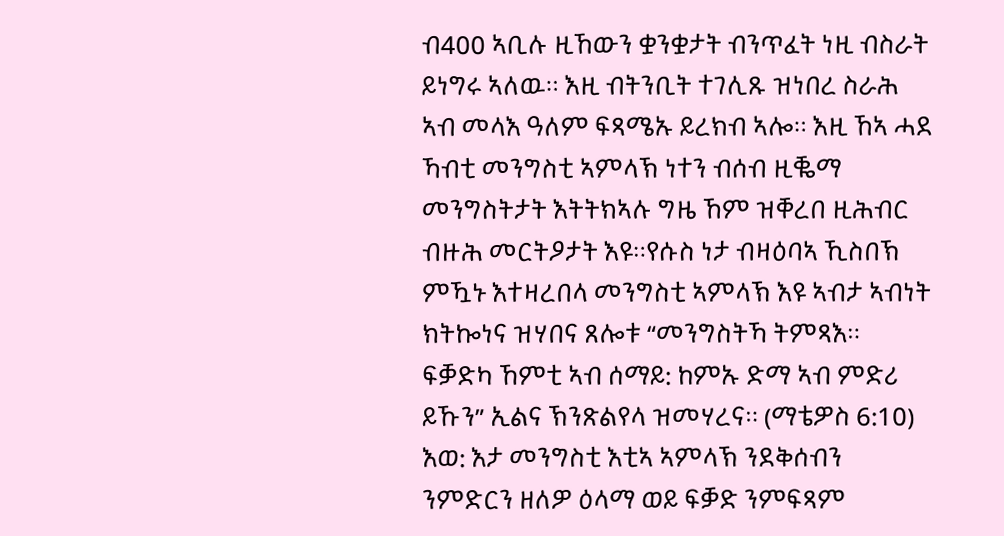ብ400 ኣቢሉ ዚኸውን ቋንቋታት ብንጥፈት ነዚ ብስራት ይነግሩ ኣለዉ። እዚ ብትንቢት ተገሊጹ ዝነበረ ስራሕ ኣብ መላእ ዓለም ፍጻሜኡ ይረክብ ኣሎ። እዚ ኸኣ ሓደ ኻብቲ መንግስቲ ኣምላኽ ነተን ብሰብ ዚቘማ መንግስትታት እትትክኣሉ ግዜ ኸም ዝቐረበ ዚሕብር ብዙሕ መርትዖታት እዩ።የሱስ ነታ ብዛዕባኣ ኺስበኽ ምዃኑ እተዛረበላ መንግስቲ ኣምላኽ እዩ ኣብታ ኣብነት ክትኰነና ዝሃበና ጸሎቱ “መንግስትኻ ትምጻእ። ፍቓድካ ኸምቲ ኣብ ሰማይ: ከምኡ ድማ ኣብ ምድሪ ይኹን” ኢልና ኽንጽልየላ ዝመሃረና። (ማቴዎስ 6:10) እወ: እታ መንግስቲ እቲኣ ኣምላኽ ንደቅሰብን ንምድርን ዘለዎ ዕላማ ወይ ፍቓድ ንምፍጻም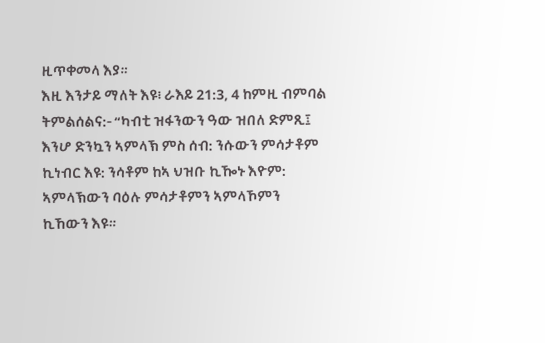ዚጥቀመላ እያ።
እዚ እንታይ ማለት እዩ፧ ራእይ 21:3, 4 ከምዚ ብምባል ትምልሰልና:- “ካብቲ ዝፋንውን ዓው ዝበለ ድምጺ፤ እንሆ ድንኳን ኣምላኽ ምስ ሰብ: ንሱውን ምሳታቶም ኪነብር እዩ: ንሳቶም ከኣ ህዝቡ ኪዀኑ እዮም: ኣምላኽውን ባዕሉ ምሳታቶምን ኣምላኾምን ኪኸውን እዩ።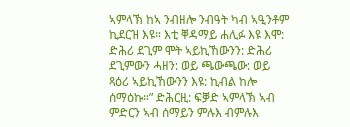ኣምላኽ ከኣ ንብዘሎ ንብዓት ካብ ኣዒንቶም ኪደርዝ እዩ። እቲ ቐዳማይ ሐሊፉ እዩ እሞ: ድሕሪ ደጊም ሞት ኣይኪኸውንን: ድሕሪ ደጊምውን ሓዘን: ወይ ጫውጫው: ወይ ጻዕሪ ኣይኪኸውንን እዩ: ኪብል ከሎ ሰማዕኩ።” ድሕርዚ: ፍቓድ ኣምላኽ ኣብ ምድርን ኣብ ሰማይን ምሉእ ብምሉእ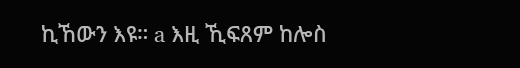ኪኸውን እዩ። a እዚ ኺፍጸም ከሎስ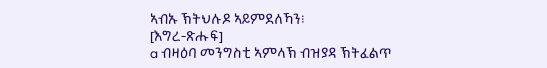ኣብኡ ኽትህሉዶ ኣይምደለኻን፧
[እግረ-ጽሑፍ]
a ብዛዕባ መንግስቲ ኣምላኽ ብዝያዳ ኽትፈልጥ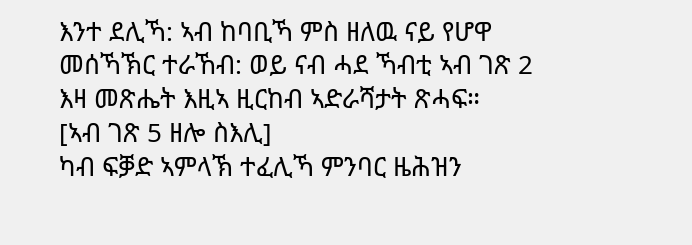እንተ ደሊኻ: ኣብ ከባቢኻ ምስ ዘለዉ ናይ የሆዋ መሰኻኽር ተራኸብ: ወይ ናብ ሓደ ኻብቲ ኣብ ገጽ 2 እዛ መጽሔት እዚኣ ዚርከብ ኣድራሻታት ጽሓፍ።
[ኣብ ገጽ 5 ዘሎ ስእሊ]
ካብ ፍቓድ ኣምላኽ ተፈሊኻ ምንባር ዜሕዝን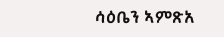ሳዕቤን ኣምጽአ